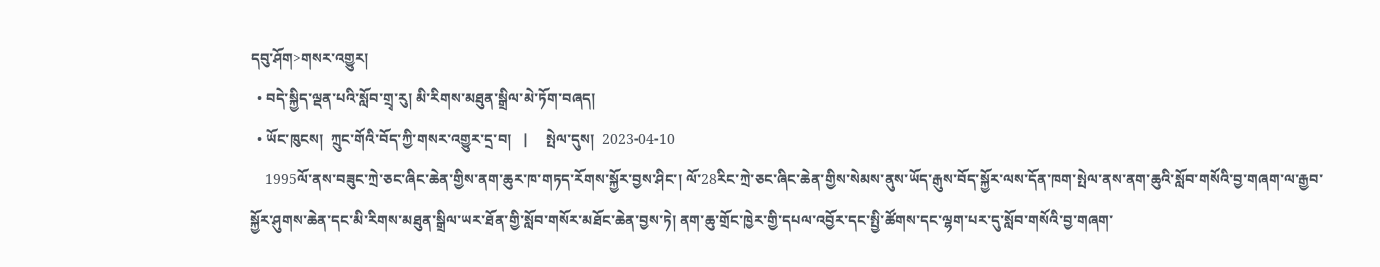དབུ་ཤོག>གསར་འགྱུར།
  • བདེ་སྐྱིད་ལྡན་པའི་སློབ་གྲྭ་རུ། མི་རིགས་མཐུན་སྒྲིལ་མེ་ཏོག་བཞད།
  • ཡོང་ཁུངས།  ཀྲུང་གོའི་བོད་ཀྱི་གསར་འགྱུར་དྲ་བ།   |     སྤེལ་དུས།  2023-04-10
    1995ལོ་ནས་བཟུང་ཀྲེ་ཅང་ཞིང་ཆེན་གྱིས་ནག་ཆུར་ཁ་གཏད་རོགས་སྐྱོར་བྱས་ཤིང་། ལོ་28རིང་ཀྲེ་ཅང་ཞིང་ཆེན་གྱིས་སེམས་ནུས་ཡོད་རྒུས་བོད་སྐྱོར་ལས་དོན་ཁག་སྤེལ་ནས་ནག་ཆུའི་སློབ་གསོའི་བྱ་གཞག་ལ་རྒྱབ་སྐྱོར་ཤུགས་ཆེན་དང་མི་རིགས་མཐུན་སྒྲིལ་ཡར་ཐོན་གྱི་སློབ་གསོར་མཐོང་ཆེན་བྱས་ཏེ། ནག་ཆུ་གྲོང་ཁྱེར་གྱི་དཔལ་འབྱོར་དང་སྤྱི་ཚོགས་དང་ལྷག་པར་དུ་སློབ་གསོའི་བྱ་གཞག་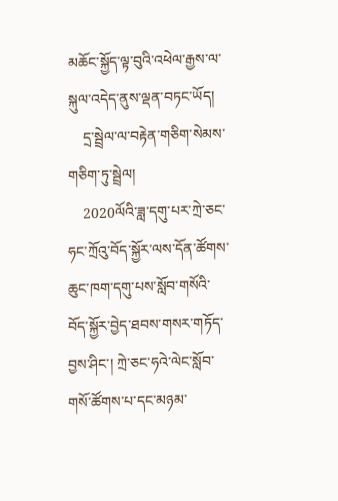མཆོང་སྐྱོད་ལྟ་བུའི་འཕེལ་རྒྱས་ལ་སྐུལ་འདེད་ནུས་ལྡན་བཏང་ཡོད།
    དྲ་སྦྲེལ་ལ་བརྟེན་གཅིག་སེམས་གཅིག་ཏུ་སྦྲེལ།
    2020ལོའི་ཟླ་དགུ་པར་ཀྲེ་ཅང་ཧང་ཀྲོའུ་བོད་སྐྱོར་ལས་དོན་ཚོགས་ཆུང་ཁག་དགུ་པས་སློབ་གསོའི་བོད་སྐྱོར་བྱེད་ཐབས་གསར་གཏོད་བྱས་ཤིང་། ཀྲེ་ཅང་ཧའེ་ལེང་སློབ་གསོ་ཚོགས་པ་དང་མཉམ་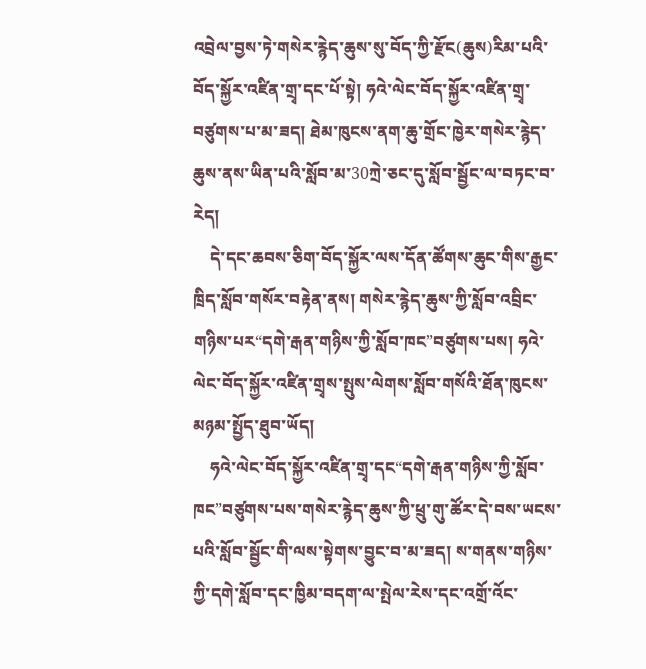འབྲེལ་བྱས་ཏེ་གསེར་རྙེད་ཆུས་སུ་བོད་ཀྱི་རྫོང(ཆུས)རིམ་པའི་བོད་སྐྱོར་འཛིན་གྲྭ་དང་པོ་སྟེ། ཧའེ་ལེང་བོད་སྐྱོར་འཛིན་གྲྭ་བཙུགས་པ་མ་ཟད། ཐེམ་ཁུངས་ནག་ཆུ་གྲོང་ཁྱེར་གསེར་རྙེད་ཆུས་ནས་ཡིན་པའི་སློབ་མ་30ཀྲེ་ཅང་དུ་སློབ་སྦྱོང་ལ་བཏང་བ་རེད།
    དེ་དང་ཆབས་ཅིག་བོད་སྐྱོར་ལས་དོན་ཚོགས་ཆུང་གིས་རྒྱང་ཁྲིད་སློབ་གསོར་བརྟེན་ནས། གསེར་རྙེད་ཆུས་ཀྱི་སློབ་འབྲིང་གཉིས་པར“དགེ་རྒན་གཉིས་ཀྱི་སློབ་ཁང”བཙུགས་པས། ཧའེ་ལེང་བོད་སྐྱོར་འཛིན་གྲྭས་སྤུས་ལེགས་སློབ་གསོའི་ཐོན་ཁུངས་མཉམ་སྤྱོད་ཐུབ་ཡོད།
    ཧའེ་ལེང་བོད་སྐྱོར་འཛིན་གྲྭ་དང“དགེ་རྒན་གཉིས་ཀྱི་སློབ་ཁང”བཙུགས་པས་གསེར་རྙེད་ཆུས་ཀྱི་ཕྲུ་གུ་ཚོར་དེ་བས་ཡངས་པའི་སློབ་སྦྱོང་གི་ལས་སྟེགས་བྱུང་བ་མ་ཟད། ས་གནས་གཉིས་ཀྱི་དགེ་སློབ་དང་ཁྱིམ་བདག་ལ་སྤེལ་རེས་དང་འགྲོ་འོང་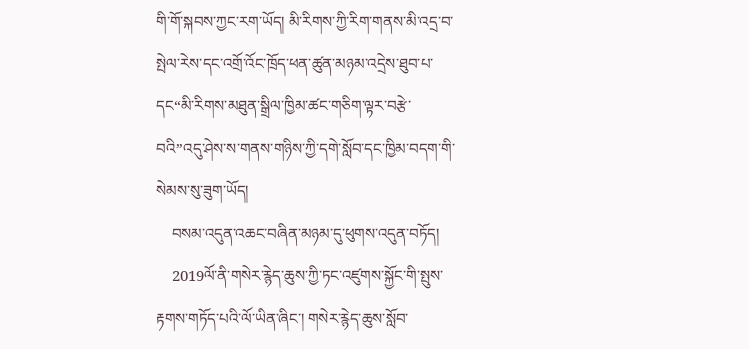གི་གོ་སྐབས་ཀྱང་རག་ཡོད། མི་རིགས་ཀྱི་རིག་གནས་མི་འདྲ་བ་སྤེལ་རེས་དང་འགྲོ་འོང་ཁྲོད་ཕན་ཚུན་མཉམ་འདྲེས་ཐུབ་པ་དང“མི་རིགས་མཐུན་སྒྲིལ་ཁྱིམ་ཚང་གཅིག་ལྟར་བརྩེ་བའི”འདུ་ཤེས་ས་གནས་གཉིས་ཀྱི་དགེ་སློབ་དང་ཁྱིམ་བདག་གི་སེམས་སུ་ཟུག་ཡོད།
    བསམ་འདུན་འཆང་བཞིན་མཉམ་དུ་ཕུགས་འདུན་བཏོད།
    2019ལོ་ནི་གསེར་རྙེད་ཆུས་ཀྱི་ཏང་འཛུགས་སྐྱོང་གི་སྤུས་རྟགས་གཏོད་པའི་ལོ་ཡིན་ཞིང་། གསེར་རྙེད་ཆུས་སློབ་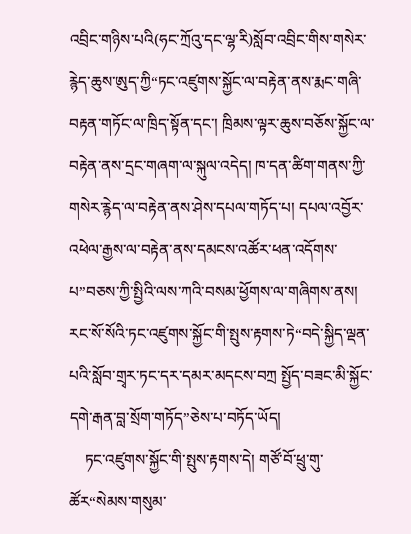འབྲིང་གཉིས་པའི(ཧང་ཀྲོའུ་དང་ལྷ་རི)སློབ་འབྲིང་གིས་གསེར་རྙེད་ཆུས་ཨུད་ཀྱི“ཏང་འཛུགས་སྐྱོང་ལ་བརྟེན་ནས་རྨང་གཞི་བརྟན་གཏོང་ལ་ཁྲིད་སྟོན་དང་། ཁྲིམས་ལྟར་ཆུས་བཅོས་སྐྱོང་ལ་བརྟེན་ནས་དྲང་གཞག་ལ་སྐུལ་འདེད། ཁ་དན་ཚིག་གནས་ཀྱི་གསེར་རྙེད་ལ་བརྟེན་ནས་ཤེས་དཔལ་གཏོད་པ། དཔལ་འབྱོར་འཕེལ་རྒྱས་ལ་བརྟེན་ནས་དམངས་འཚོར་ཕན་འདོགས་པ”བཅས་ཀྱི་སྤྱིའི་ལས་ཀའི་བསམ་ཕྱོགས་ལ་གཞིགས་ནས། རང་སོ་སོའི་ཏང་འཛུགས་སྐྱོང་གི་སྤུས་རྟགས་ཏེ“བདེ་སྐྱིད་ལྡན་པའི་སློབ་གྲྭར་ཏང་དར་དམར་མདངས་བཀྲ སྤྱོད་བཟང་མི་སྐྱོང་དགེ་རྒན་བླ་སྲོག་གཏོད”ཅེས་པ་བཏོད་ཡོད།
    ཏང་འཛུགས་སྐྱོང་གི་སྤུས་རྟགས་དེ། གཙོ་བོ་ཕྲུ་གུ་ཚོར“སེམས་གསུམ་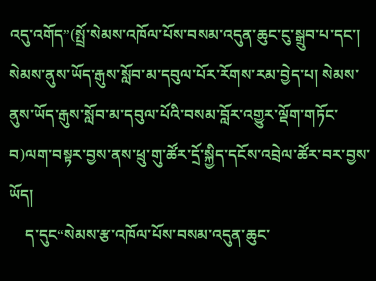འདུ་འགོད”(སྤྲོ་སེམས་འཁོལ་པོས་བསམ་འདུན་ཆུང་ངུ་སྒྲུབ་པ་དང་། སེམས་ནུས་ཡོད་རྒུས་སློབ་མ་དབུལ་པོར་རོགས་རམ་བྱེད་པ། སེམས་ནུས་ཡོད་རྒུས་སློབ་མ་དབུལ་པོའི་བསམ་བློར་འགྱུར་ལྡོག་གཏོང་བ)ལག་བསྟར་བྱས་ནས་ཕྲུ་གུ་ཚོར་དྲོ་སྐྱིད་དངོས་འབྲེལ་ཚོར་བར་བྱས་ཡོད།
    ད་དུང“སེམས་རྩ་འཁོལ་པོས་བསམ་འདུན་ཆུང་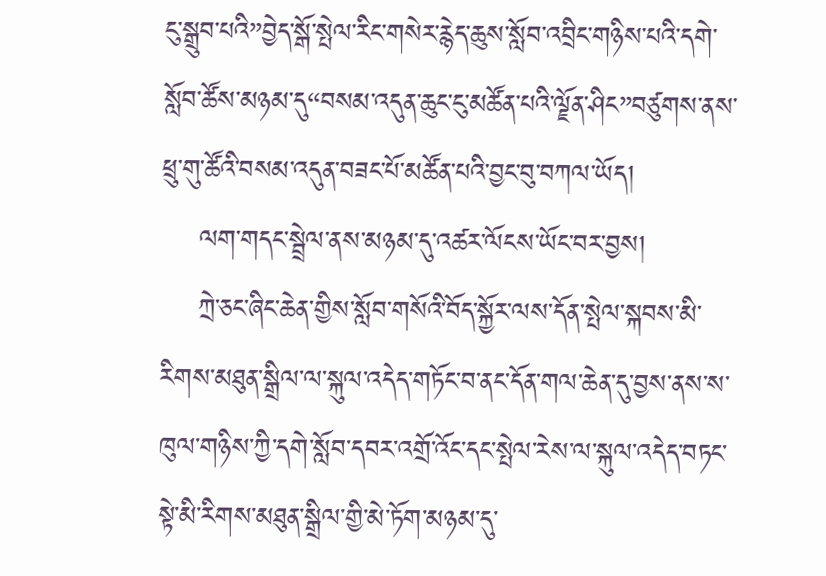ངུ་སྒྲུབ་པའི”བྱེད་སྒོ་སྤེལ་རིང་གསེར་རྙེད་ཆུས་སློབ་འབྲིང་གཉིས་པའི་དགེ་སློབ་ཚོས་མཉམ་དུ“བསམ་འདུན་ཆུང་ངུ་མཚོན་པའི་ལྗོན་ཤིང”བཙུགས་ནས་ཕྲུ་གུ་ཚོའི་བསམ་འདུན་བཟང་པོ་མཚོན་པའི་བྱང་བུ་བཀལ་ཡོད།
    ལག་གདང་སྦྲེལ་ནས་མཉམ་དུ་འཚར་ལོངས་ཡོང་བར་བྱས།
    ཀྲེ་ཅང་ཞིང་ཆེན་གྱིས་སློབ་གསོའི་བོད་སྐྱོར་ལས་དོན་སྤེལ་སྐབས་མི་རིགས་མཐུན་སྒྲིལ་ལ་སྐུལ་འདེད་གཏོང་བ་ནང་དོན་གལ་ཆེན་དུ་བྱས་ནས་ས་ཁུལ་གཉིས་ཀྱི་དགེ་སློབ་དབར་འགྲོ་འོང་དང་སྤེལ་རེས་ལ་སྐུལ་འདེད་བཏང་སྟེ་མི་རིགས་མཐུན་སྒྲིལ་གྱི་མེ་ཏོག་མཉམ་དུ་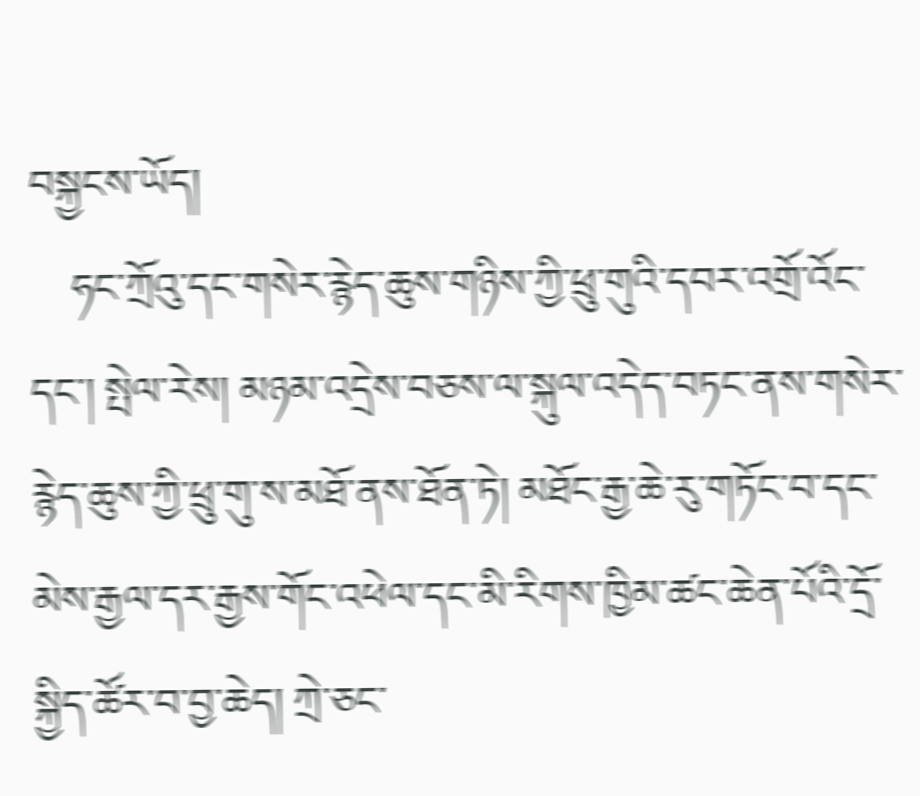བསྐྱངས་ཡོད།
    ཧང་ཀྲོའུ་དང་གསེར་རྙེད་ཆུས་གཉིས་ཀྱི་ཕྲུ་གུའི་དབར་འགྲོ་འོང་དང་། སྤེལ་རེས། མཉམ་འདྲེས་བཅས་ལ་སྐུལ་འདེད་བཏང་ནས་གསེར་རྙེད་ཆུས་ཀྱི་ཕྲུ་གུ་ས་མཐོ་ནས་ཐོན་ཏེ། མཐོང་རྒྱ་ཆེ་རུ་གཏོང་བ་དང་མེས་རྒྱལ་དར་རྒྱས་གོང་འཕེལ་དང་མི་རིགས་ཁྱིམ་ཚང་ཆེན་པོའི་དྲོ་སྐྱིད་ཚོར་བ་བྱ་ཆེད། ཀྲེ་ཅང་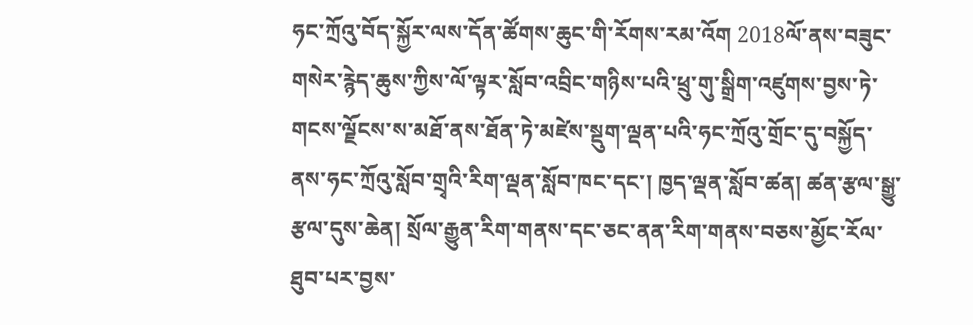ཧང་ཀྲོའུ་བོད་སྐྱོར་ལས་དོན་ཚོགས་ཆུང་གི་རོགས་རམ་འོག 2018ལོ་ནས་བཟུང་གསེར་རྙེད་ཆུས་ཀྱིས་ལོ་ལྟར་སློབ་འབྲིང་གཉིས་པའི་ཕྲུ་གུ་སྒྲིག་འཛུགས་བྱས་ཏེ་གངས་ལྗོངས་ས་མཐོ་ནས་ཐོན་ཏེ་མཛེས་སྡུག་ལྡན་པའི་ཧང་ཀྲོའུ་གྲོང་དུ་བསྐྱོད་ནས་ཧང་ཀྲོའུ་སློབ་གྲྭའི་རིག་ལྡན་སློབ་ཁང་དང་། ཁྱད་ལྡན་སློབ་ཚན། ཚན་རྩལ་སྒྱུ་རྩལ་དུས་ཆེན། སྲོལ་རྒྱུན་རིག་གནས་དང་ཅང་ནན་རིག་གནས་བཅས་མྱོང་རོལ་ཐུབ་པར་བྱས་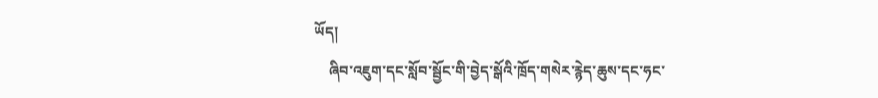ཡོད།
    ཞིབ་འཇུག་དང་སློབ་སྦྱོང་གི་བྱེད་སྒོའི་ཁྲོད་གསེར་རྙེད་ཆུས་དང་ཧང་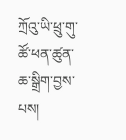ཀྲོའུ་ཡི་ཕྲུ་གུ་ཚོ་ཕན་ཚུན་ཆ་སྒྲིག་བྱས་པས།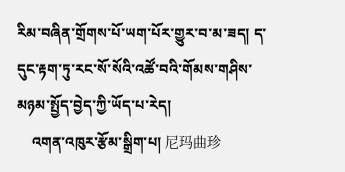རིམ་བཞིན་གྲོགས་པོ་ཡག་པོར་གྱུར་བ་མ་ཟད། ད་དུང་རྟག་ཏུ་རང་སོ་སོའི་འཚོ་བའི་གོམས་གཤིས་མཉམ་སྤྱོད་བྱེད་ཀྱི་ཡོད་པ་རེད།
    འགན་འཁུར་རྩོམ་སྒྲིག་པ། 尼玛曲珍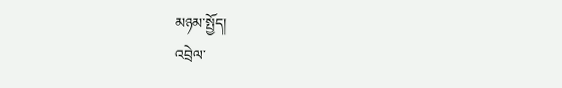མཉམ་སྤྱོད།
འབྲེལ་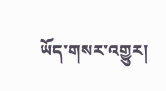ཡོད་གསར་འགྱུར།